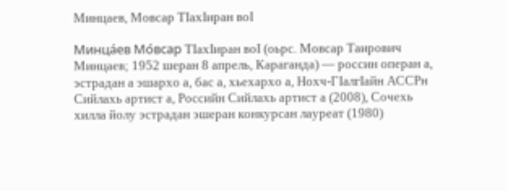Минцаев, Мовсар ТӀахӀиран воӀ

Минца́ев Мо́всар ТӀахӀиран воӀ (оьрс. Мовсар Таирович Минцаев; 1952 шеран 8 апрель, Караганда) — россин операн а, эстрадан а эшархо а, бас а, хьехархо а, Нохч-ГӀалгӀайн АССРн Сийлахь артист а, Российн Сийлахь артист а (2008), Сочехь хилла йолу эстрадан эшеран конкурсан лауреат (1980)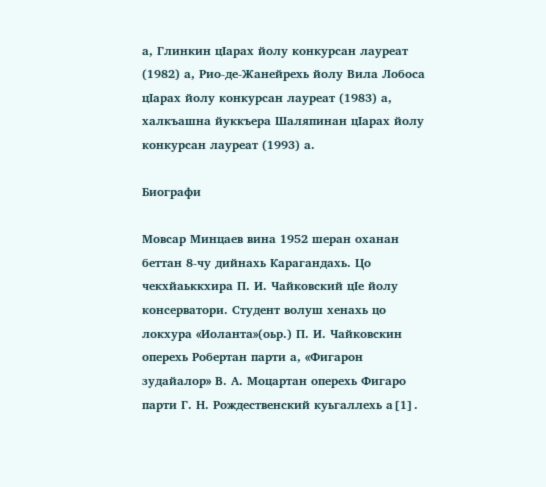а, Глинкин цӀарах йолу конкурсан лауреат (1982) а, Рио-де-Жанейрехь йолу Вила Лобоса цӀарах йолу конкурсан лауреат (1983) а, халкъашна йуккъера Шаляпинан цӀарах йолу конкурсан лауреат (1993) а.

Биографи

Мовсар Минцаев вина 1952 шеран оханан беттан 8-чу дийнахь Карагандахь. Цо чекхйаьккхира П. И. Чайковский цӀе йолу консерватори. Cтудент волуш хенахь цо локхура «Иоланта»(оьр.) П. И. Чайковскин оперехь Робертан парти а, «Фигарон зудайалор» В. А. Моцартан оперехь Фигаро парти Г. Н. Рождественский куьгаллехь а[1].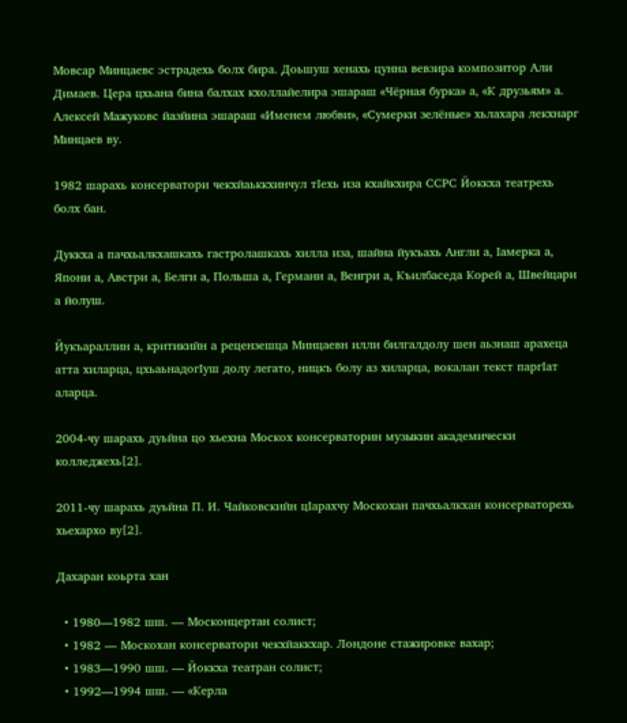Мовсар Минцаевс эстрадехь болх бира. Доьшуш хенахь цунна вевзира композитор Али Димаев. Цера цхьана бина балхах кхоллайелира эшараш «Чёрная бурка» а, «К друзьям» а. Алексей Мажуковс йазйина эшараш «Именем любви», «Сумерки зелёные» хьлахара лекхнарг Минцаев ву.

1982 шарахь консерватори чекхйаьккхинчул тӀехь иза кхайкхира ССРС Йоккха театрехь болх бан.

Дуккха а пачхьалкхашкахь гастролашкахь хилла иза, шайна йукъахь Англи а, Ӏамерка а, Япони а, Австри а, Белги а, Польша а, Германи а, Венгри а, Къилбаседа Корей а, Швейцари а йолуш.

Йукъараллин а, критикийн а рецензешца Минцаевн илли билгалдолу шен аьзнаш арахеца атта хиларца, цхьаьнадогӀуш долу легато, ницкъ болу аз хиларца, вокалан текст паргӀат аларца.

2004-чу шарахь дуьйна цо хьехна Москох консерваторин музыкин академически колледжехь[2].

2011-чу шарахь дуьйна П. И. Чайковскийн цӀарахчу Москохан пачхьалкхан консерваторехь хьехархо ву[2].

Дахаран коьрта хан

  • 1980—1982 шш. — Москонцертан солист;
  • 1982 — Москохан консерватори чекхйаккхар. Лондоне стажировке вахар;
  • 1983—1990 шш. — Йоккха театран солист;
  • 1992—1994 шш. — «Керла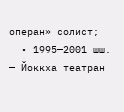операн» солист;
  • 1995—2001 шш. — Йоккха театран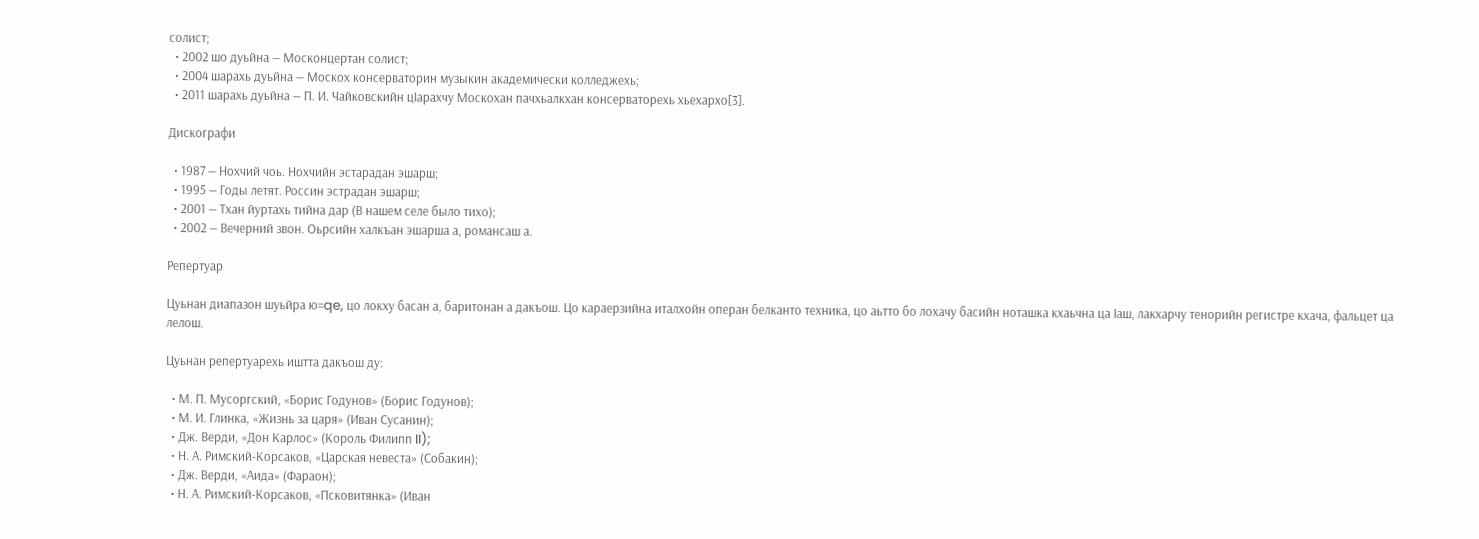солист;
  • 2002 шо дуьйна — Москонцертан солист;
  • 2004 шарахь дуьйна — Москох консерваторин музыкин академически колледжехь;
  • 2011 шарахь дуьйна — П. И. Чайковскийн цӀарахчу Москохан пачхьалкхан консерваторехь хьехархо[3].

Дискографи

  • 1987 — Нохчий чоь. Нохчийн эстарадан эшарш;
  • 1995 — Годы летят. Россин эстрадан эшарш;
  • 2001 — Тхан йуртахь тийна дар (В нашем селе было тихо);
  • 2002 — Вечерний звон. Оьрсийн халкъан эшарша а, романсаш а.

Репертуар

Цуьнан диапазон шуьйра ю=qe, цо локху басан а, баритонан а дакъош. Цо караерзийна италхойн операн белканто техника, цо аьтто бо лохачу басийн ноташка кхаьчна ца Ӏаш, лакхарчу тенорийн регистре кхача, фальцет ца лелош.

Цуьнан репертуарехь иштта дакъош ду:

  • М. П. Мусоргский, «Борис Годунов» (Борис Годунов);
  • М. И. Глинка, «Жизнь за царя» (Иван Сусанин);
  • Дж. Верди, «Дон Карлос» (Король Филипп II);
  • Н. А. Римский-Корсаков, «Царская невеста» (Собакин);
  • Дж. Верди, «Аида» (Фараон);
  • Н. А. Римский-Корсаков, «Псковитянка» (Иван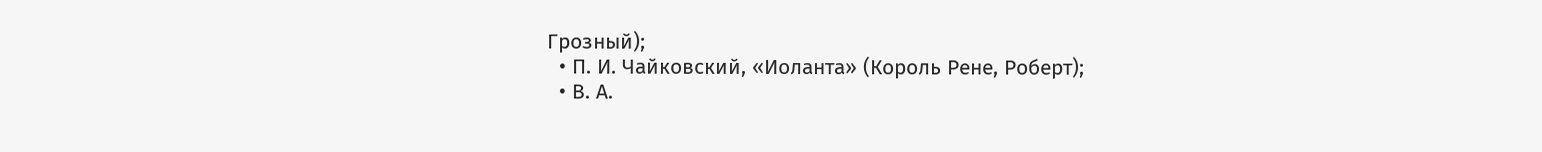Грозный);
  • П. И. Чайковский, «Иоланта» (Король Рене, Роберт);
  • В. А.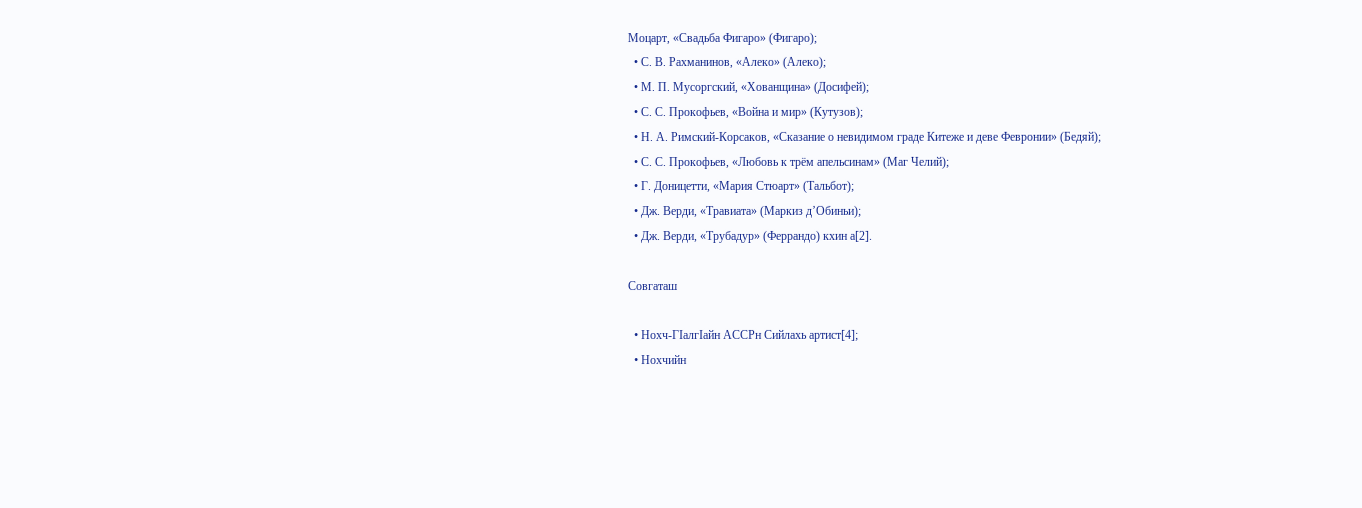Моцарт, «Свадьба Фигаро» (Фигаро);
  • С. В. Рахманинов, «Алеко» (Алеко);
  • М. П. Мусоргский, «Хованщина» (Досифей);
  • С. С. Прокофьев, «Война и мир» (Кутузов);
  • Н. А. Римский-Корсаков, «Сказание о невидимом граде Китеже и деве Февронии» (Бедяй);
  • С. С. Прокофьев, «Любовь к трём апельсинам» (Маг Челий);
  • Г. Доницетти, «Мария Стюарт» (Тальбот);
  • Дж. Верди, «Травиата» (Маркиз д’Обиньи);
  • Дж. Верди, «Трубадур» (Феррандо) кхин а[2].

Совгаташ

  • Нохч-ГӀалгӀайн АССРн Сийлахь артист[4];
  • Нохчийн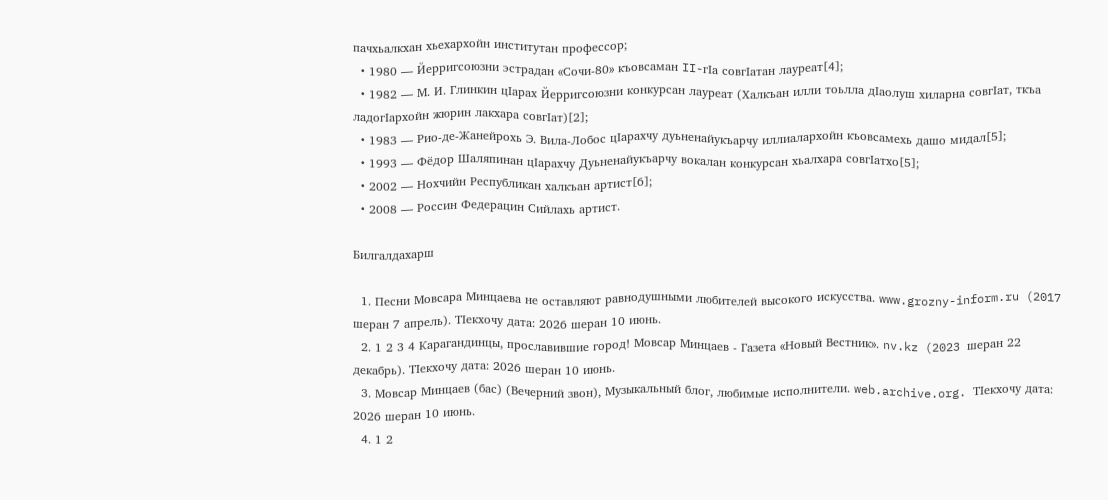пачхьалкхан хьехархойн институтан профессор;
  • 1980 — Йерригсоюзни эстрадан «Сочи-80» къовсаман II-гӀа совгӀатан лауреат[4];
  • 1982 — М. И. Глинкин цӀарах Йерригсоюзни конкурсан лауреат (Халкъан илли тоьлла дӀаолуш хиларна совгӀат, ткъа ладогӀархойн жюрин лакхара совгӀат)[2];
  • 1983 — Рио-де-Жанейрохь Э. Вила-Лобос цӀарахчу дуьненайукъарчу иллиалархойн къовсамехь дашо мидал[5];
  • 1993 — Фёдор Шаляпинан цӀарахчу Дуьненайукъарчу вокалан конкурсан хьалхара совгӀатхо[5];
  • 2002 — Нохчийн Республикан халкъан артист[6];
  • 2008 — Россин Федерацин Сийлахь артист.

Билгалдахарш

  1. Песни Мовсара Минцаева не оставляют равнодушными любителей высокого искусства. www.grozny-inform.ru (2017 шеран 7 апрель). ТӀекхочу дата: 2026 шеран 10 июнь.
  2. 1 2 3 4 Карагандинцы, прославившие город! Мовсар Минцаев - Газета «Новый Вестник». nv.kz (2023 шеран 22 декабрь). ТӀекхочу дата: 2026 шеран 10 июнь.
  3. Мовсар Минцаев (бас) (Вечерний звон), Музыкальный блог, любимые исполнители. web.archive.org. ТӀекхочу дата: 2026 шеран 10 июнь.
  4. 1 2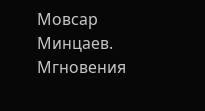Мовсар Минцаев. Мгновения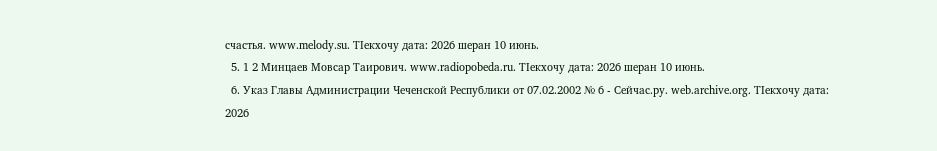счастья. www.melody.su. ТӀекхочу дата: 2026 шеран 10 июнь.
  5. 1 2 Минцаев Мовсар Таирович. www.radiopobeda.ru. ТӀекхочу дата: 2026 шеран 10 июнь.
  6. Указ Главы Администрации Чеченской Республики от 07.02.2002 № 6 - Сейчас.ру. web.archive.org. ТӀекхочу дата: 2026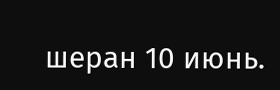шеран 10 июнь.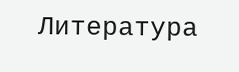Литература